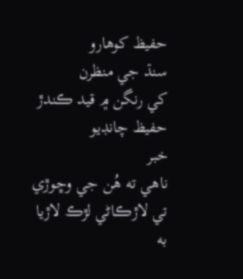حفيظ کوهارو
سنڌ جي منظرن
کي رنگن ۾ قيد ڪندڙ
حفيظ چانڊيو
خبر
ناهي ته هُن جي وڇوڙي تي لاڙڪاڻي لڙڪ لاڙيا به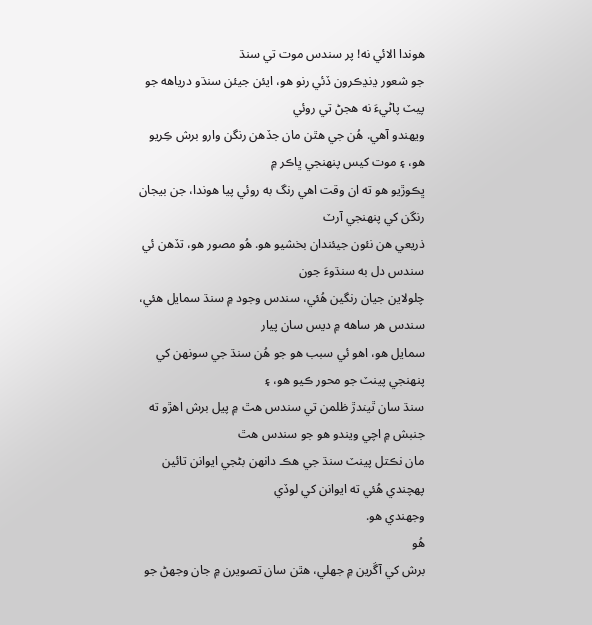هوندا الائي نه! پر سندس موت تي سنڌ
جو شعور ڍنڍڪرون ڏئي رنو هو، ايئن جيئن سنڌو درياهه جو پيٽ پاڻيءَ نه هجڻ تي روئي
ويهندو آهي. هُن جي هٿن مان جڏهن رنگن وارو برش ڪِريو هو، ۽ موت کيس پنهنجي ڀاڪر ۾
ڀڪوڙيو هو ته ان وقت اهي رنگ به روئي پيا هوندا، جن بيجان رنگن کي پنهنجي آرٽ
ذريعي هن نئون جيئندان بخشيو هو. هُو مصور هو، تڏهن ئي سندس دل به سنڌوءَ جون
چلولاين جيان رنگين هُئي، سندس وجود ۾ سنڌ سمايل هئي، سندس هر ساهه ۾ ديس سان پيار
سمايل هو، اهو ئي سبب هو جو هُن سنڌ جي سونهن کي پنهنجي پينٽ جو محور ڪيو هو، ۽
سنڌ سان ٿيندڙ ظلمن تي سندس هٿ ۾ پيل برش اهڙو ته جنبش ۾ اچي ويندو هو جو سندس هٿ
مان نڪتل پينٽ سنڌ جي هڪ دانهن بڻجي ايوانن تائين پهچندي هُئي ته ايوانن کي لوڏي
وجهندي هو.
هُو
برش کي آڱرين ۾ جهلي، هٿن سان تصويرن ۾ جان وجهڻ جو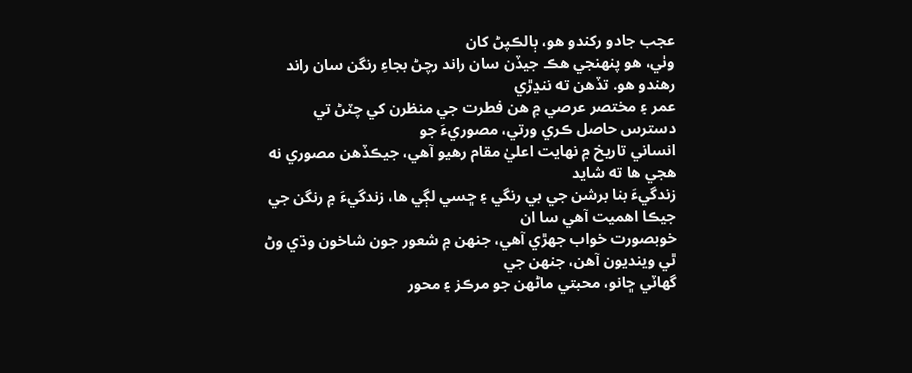عجب جادو رکندو هو، ٻالڪپڻ کان
وٺي، هو پنهنجي هڪ جيڏن سان راند رچڻ بجاءِ رنگن سان راند رهندو هو. تڏهن ته ننڍڙي
عمر ۽ مختصر عرصي ۾ هن فطرت جي منظرن کي چٽڻ تي دسترس حاصل ڪري ورتي، مصوريءَ جو
انساني تاريخ ۾ نهايت اعليٰ مقام رهيو آهي، جيڪڏهن مصوري نه هجي ها ته شايد
زندگيءَ بنا برشن جي بي رنگي ۽ ڇسي لڳي ها، زندگيءَ ۾ رنگن جي جيڪا اهميت آهي سا ان
خوبصورت خواب جهڙي آهي، جنهن ۾ شعور جون شاخون وڌي وڻ ٿي وينديون آهن، جنهن جي
گهاٽي ڇانو، محبتي ماڻهن جو مرڪز ۽ محور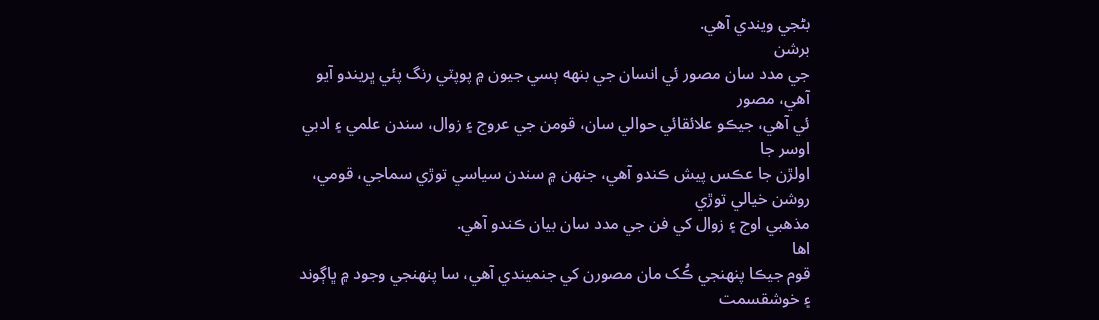بڻجي ويندي آهي.
برشن
جي مدد سان مصور ئي انسان جي بنهه ٻسي جيون ۾ پوپٽي رنگ پئي ڀريندو آيو آهي، مصور
ئي آهي، جيڪو علائقائي حوالي سان، قومن جي عروج ۽ زوال، سندن علمي ۽ ادبي اوسر جا
اولڙن جا عڪس پيش ڪندو آهي، جنهن ۾ سندن سياسي توڙي سماجي، قومي، روشن خيالي توڙي
مذهبي اوج ۽ زوال کي فن جي مدد سان بيان ڪندو آهي.
اها
قوم جيڪا پنهنجي ڪُک مان مصورن کي جنميندي آهي، سا پنهنجي وجود ۾ ڀاڳوند ۽ خوشقسمت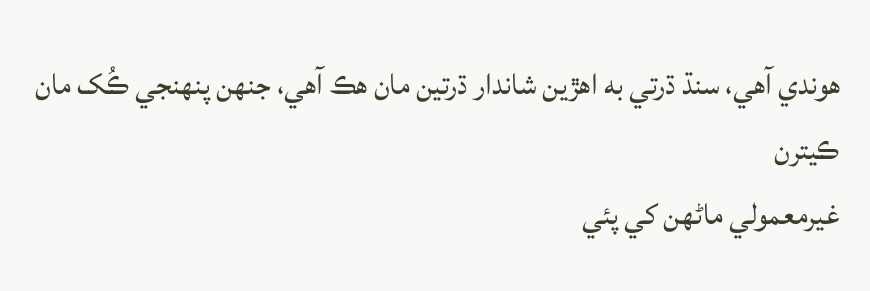هوندي آهي، سنڌ ڌرتي به اهڙين شاندار ڌرتين مان هڪ آهي، جنهن پنهنجي ڪُک مان ڪيترن
غيرمعمولي ماڻهن کي پئي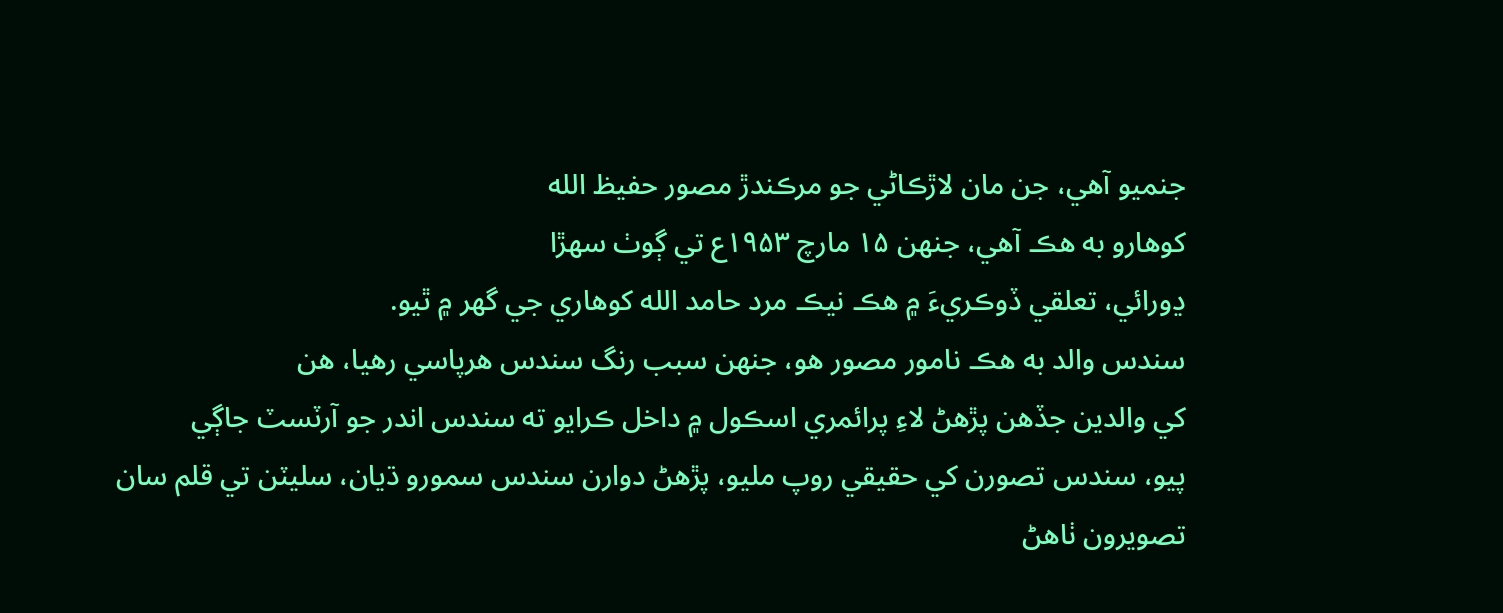جنميو آهي، جن مان لاڙڪاڻي جو مرڪندڙ مصور حفيظ الله
کوهارو به هڪ آهي، جنهن ۱۵ مارچ ۱۹۵۳ع تي ڳوٺ سهڙا
ڍورائي، تعلقي ڏوڪريءَ ۾ هڪ نيڪ مرد حامد الله کوهاري جي گهر ۾ ٿيو.
سندس والد به هڪ نامور مصور هو، جنهن سبب رنگ سندس هرپاسي رهيا، هن
کي والدين جڏهن پڙهڻ لاءِ پرائمري اسڪول ۾ داخل ڪرايو ته سندس اندر جو آرٽسٽ جاڳي
پيو، سندس تصورن کي حقيقي روپ مليو، پڙهڻ دوارن سندس سمورو ڌيان، سليٽن تي قلم سان
تصويرون ٺاهڻ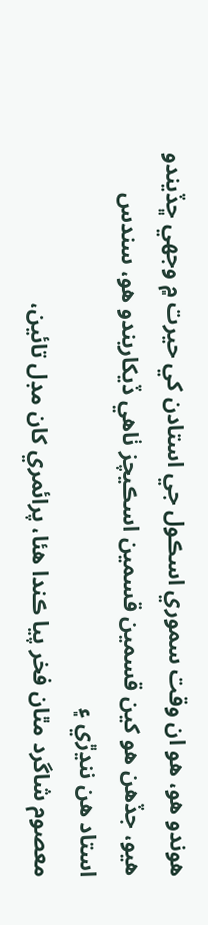هوندو هو، هو ان وقت سموري اسڪول جي استادن کي حيرت ۾ وجهي ڇڏيندو
هيو، جڏهن هو کين قسمين قسمين اسڪيچز ٺاهي ڏيکاريندو هو، سندس استاد هن ننڍڙي ۽
معصوم شاگرد مٿان فخر پيا ڪندا هئا، پرائمري کان مڊل تائين،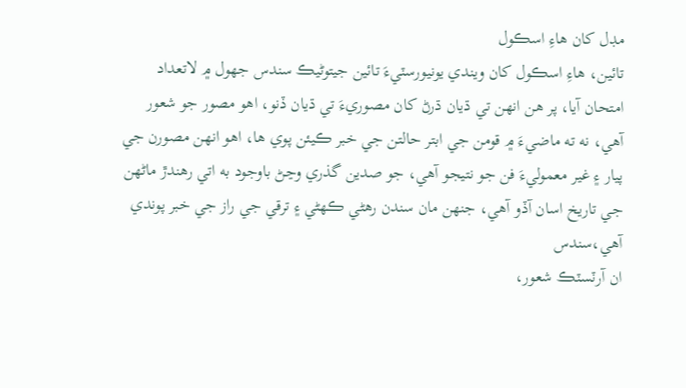مڊل کان هاءِ اسڪول
تائين، هاءِ اسڪول کان ويندي يونيورسٽيءَ تائين جيتوڻيڪ سندس جهول ۾ لاتعداد
امتحان آيا، پر هن انهن تي ڌيان ڌرڻ کان مصوريءَ تي ڌيان ڏنو، اهو مصور جو شعور
آهي، نه ته ماضيءَ ۾ قومن جي ابتر حالتن جي خبر ڪيئن پوي ها، اهو انهن مصورن جي
پيار ۽ غير معموليءَ فن جو نتيجو آهي، جو صدين گذري وڃڻ باوجود به اتي رهندڙ ماڻهن
جي تاريخ اسان آڏو آهي، جنهن مان سندن رهڻي ڪهڻي ۽ ترقي جي راز جي خبر پوندي آهي،سندس
ان آرٽسٽڪ شعور،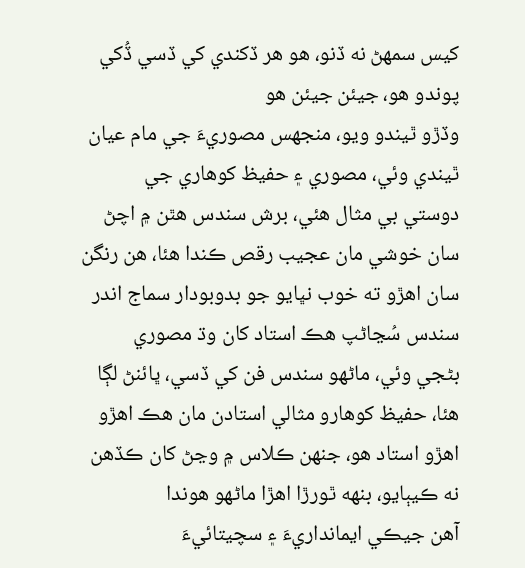کيس سمهڻ نه ڏنو، هو هر ڏکندي کي ڏسي ڏُکي پوندو هو، جيئن جيئن هو
وڏڙو ٿيندو ويو، منجهس مصوريءَ جي مام عيان ٿيندي وئي، مصوري ۽ حفيظ کوهاري جي
دوستي بي مثال هئي، برش سندس هٿن ۾ اچڻ سان خوشي مان عجيب رقص ڪندا هئا، هن رنگن
سان اهڙو ته خوب نڀايو جو بدوبودار سماج اندر سندس سُڃاڻپ هڪ استاد کان وڌ مصوري
بڻجي وئي، ماڻهو سندس فن کي ڏسي، ڀائنڻ لڳا هئا، حفيظ کوهارو مثالي استادن مان هڪ اهڙو
اهڙو استاد هو، جنهن ڪلاس ۾ وڃڻ کان ڪڏهن نه ڪيٻايو، بنهه ٿورڙا اهڙا ماڻهو هوندا
آهن جيڪي ايمانداريءَ ۽ سچيتائيءَ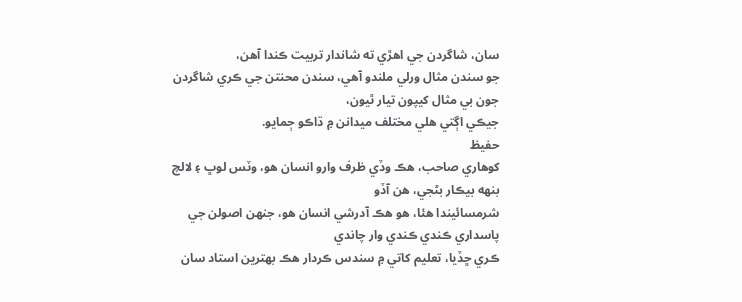سان، شاگردن جي اهڙي ته شاندار تربيت ڪندا آهن،
جو سندن مثال ورلي ملندو آهي، سندن محنتن جي ڪري شاگردن جون بي مثال کيپون تيار ٿيون،
جيڪي اڳتي هلي مختلف ميدانن ۾ ڌاڪو ڄمايو.
حفيظ
کوهاري صاحب، هڪ وڏي ظرف وارو انسان هو، وٽس لوڀ ۽ لالچ بنهه بيڪار بڻجي، هن آڏو
شرمسائيندا هئا، هو هڪ آدرشي انسان هو، جنهن اصولن جي پاسداري ڪندي ڪندي وار چاندي
ڪري ڇڏيا، تعليم کاتي ۾ سندس ڪردار هڪ بهترين استاد سان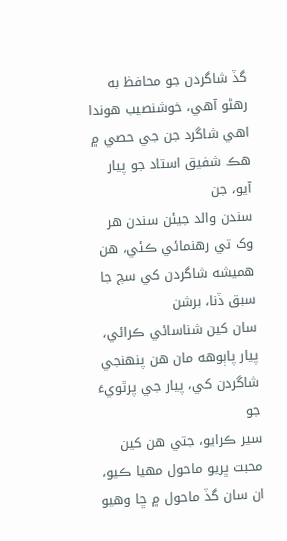گڏ شاگردن جو محافظ به
رهڻو آهي، خوشنصيب هوندا اهي شاگرد جن جي حصي ۾ هڪ شفيق استاد جو پيار آيو، جن
سندن والد جيئن سندن هر وک تي رهنمائي ڪئي، هن هميشه شاگردن کي سچ جا سبق ڏنا، برشن
سان کين شناسائي ڪرائي، پيار پاٻوهه مان هن پنهنجي شاگردن کي، پيار جي پرٿويءَ جو
سير ڪرايو، جتي هن کين محبت ڀريو ماحول مهيا ڪيو، ان سان گڏ ماحول ۾ ڇا وهيو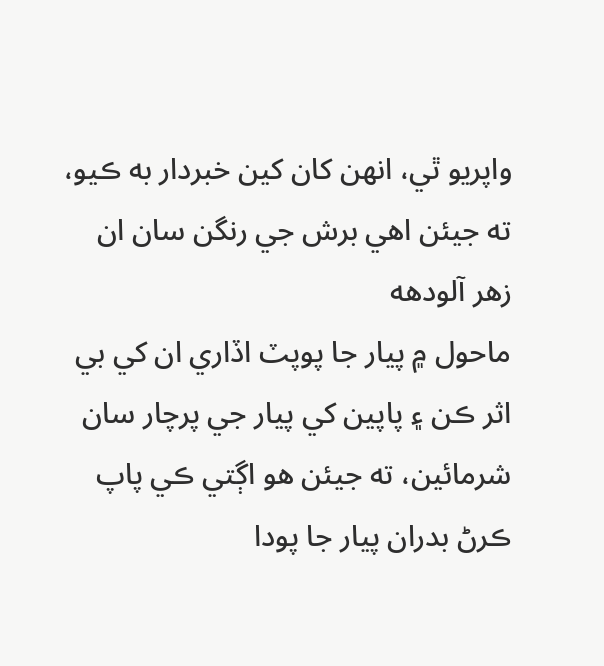واپريو ٿي، انهن کان کين خبردار به ڪيو، ته جيئن اهي برش جي رنگن سان ان زهر آلودهه
ماحول ۾ پيار جا پوپٽ اڏاري ان کي بي اثر ڪن ۽ پاپين کي پيار جي پرچار سان
شرمائين، ته جيئن هو اڳتي ڪي پاپ ڪرڻ بدران پيار جا پودا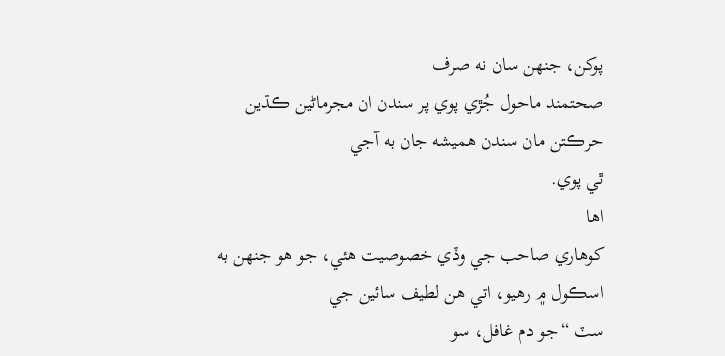پوکن، جنهن سان نه صرف
صحتمند ماحول جُڙي پوي پر سندن ان مجرماڻين ڪڌين حرڪتن مان سندن هميشه جان به آجي
ٿي پوي.
اها
کوهاري صاحب جي وڏي خصوصيت هئي، جو هو جنهن به اسڪول ۾ رهيو، اتي هن لطيف سائين جي
سٽ “جو دم غافل، سو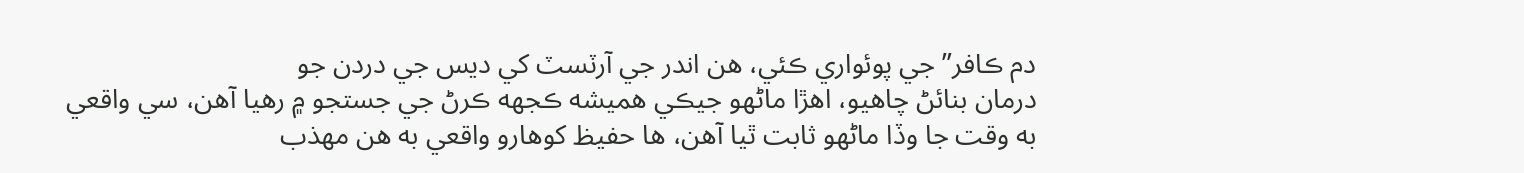دم ڪافر” جي پوئواري ڪئي، هن اندر جي آرٽسٽ کي ديس جي دردن جو
درمان بنائڻ چاهيو، اهڙا ماڻهو جيڪي هميشه ڪجهه ڪرڻ جي جستجو ۾ رهيا آهن، سي واقعي
به وقت جا وڏا ماڻهو ثابت ٿيا آهن، ها حفيظ کوهارو واقعي به هن مهذب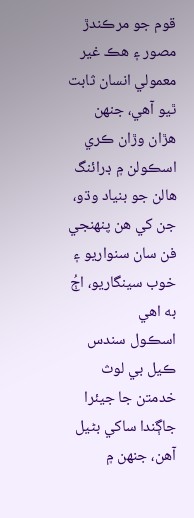قوم جو مرڪندڙ
مصور ۽ هڪ غير معمولي انسان ثابت ٿيو آهي، جنهن هڙان وڙان ڪري اسڪولن ۾ ڊرائنگ
هالن جو بنياد وڌو، جن کي هن پنهنجي فن سان سنواريو ۽ خوب سينگاريو، اڄُ به اهي
اسڪول سندس ڪيل بي لوث خدمتن جا جيئرا جاڳندا ساکي بڻيل آهن، جنهن ۾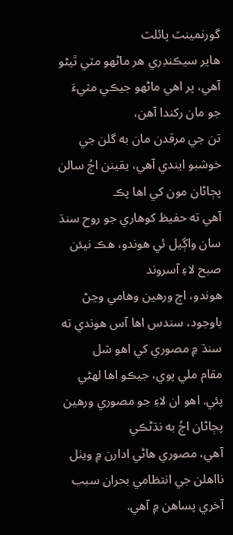گورنمينٽ پائلٽ
هاير سيڪنڊري هر ماڻهو مٽي ٿيڻو آهي، پر اهي ماڻهو جيڪي مٽيءَ جو مان رکندا آهن،
تن جي مرقدن مان به گلن جي خوشبو ايندي آهي، يقينن اڄُ سالن پڄاڻان مون کي اها پڪ
آهي ته حفيظ کوهاري جو روح سنڌ سان واڳيل ئي هوندو، هڪ نيئن صبح لاءِ آسروند
هوندو، اڄ ورهين وهامي وڃڻ باوجود، سندس اها آس هوندي ته سنڌ ۾ مصوري کي اهو شل
مقام ملي پوي، جيڪو اها لهڻي پئي. اهو ان لاءِ جو مصوري ورهين پڄاڻان اڄُ به نڌڻڪي
آهي، مصوري هاڻي ادارن ۾ ويٺل نااهلن جي انتظامي بحران سبب آخري پساهن ۾ آهي.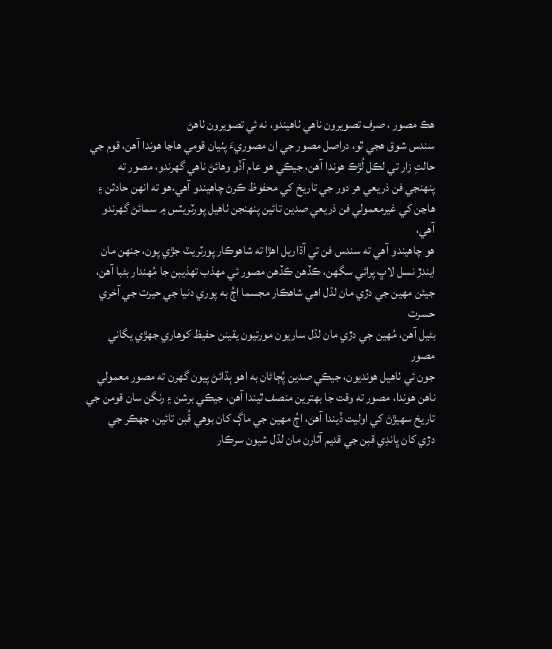هڪ مصور ، صرف تصويرون ناهي ٺاهيندو، نه ئي تصويرون ٺاهڻ
سندس شوق هجي ٿو، دراصل مصور جي ان مصوريءَ پٺيان قومي هاڃا هوندا آهن، قوم جي
حالتِ زار تي لڪل لُڙڪ هوندا آهن، جيڪي هو عام آڏو وهائڻ ناهي گهرندو، مصور ته
پنهنجي فن ذريعي هر دور جي تاريخ کي محفوظ ڪرڻ چاهيندو آهي،هو ته انهن حادثن ۽
هاڃن کي غيرمعمولي فن ذريعي صدين تائين پنهنجن ٺاهيل پورٽريٽس ۾ سمائڻ گهرندو آهي،
هو چاهيندو آهي ته سندس فن تي آڌاريل اهڙا ته شاهوڪار پورٽريٽ جڙي پون، جنهن مان
ايندڙ نسل لاڀ پرائي سگهن، ڪڏهن ڪڏهن مصور ئي مهذب تهذيبن جا مُهندار بڻبا آهن،
جيئن مهين جي دڙي مان لڌل اهي شاهڪار مجسما اڄُ به پوري دنيا جي حيرت جي آخري حسرت
بڻيل آهن، مُهين جي دڙي مان لڌل ساريون مورتيون يقينن حفيظ کوهاري جهڙي يگاني مصور
جون ئي ٺاهيل هونديون، جيڪي صدين پُڄاڻان به اهو ٻڌائڻ پيون گهرن ته مصور معمولي
ناهن هوندا، مصور ته وقت جا بهترين منصف ٿيندا آهن، جيڪي برشن ۽ رنگن سان قومن جي
تاريخ سهيڙڻ کي اوليت ڏيندا آهن، اڄُ مهين جي ماڳ کان بوهي قُبن تائين، جهڪر جي
دڙي کان ڀانڊي قبن جي قديم آثارن مان لڌل شيون سرڪار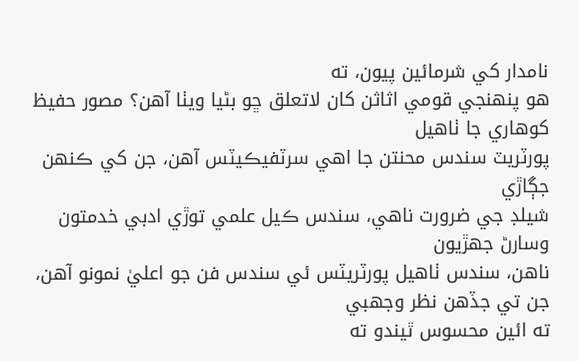نامدار کي شرمائين پيون، ته
هو پنهنجي قومي اثاثن کان لاتعلق ڇو بڻيا ويٺا آهن؟ مصور حفيظ کوهاري جا ٺاهيل
پورٽريٽ سندس محنتن جا اهي سرٽفيڪيٽس آهن، جن کي ڪنهن جڳاڙي
شيلڊ جي ضرورت ناهي، سندس ڪيل علمي توڙي ادبي خدمتون وسارڻ جهڙيون
ناهن، سندس ٺاهيل پورٽريٽس ئي سندس فن جو اعليٰ نمونو آهن، جن تي جڏهن نظر وجهبي
ته ائين محسوس ٿيندو ته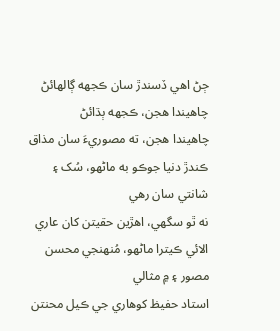ڄڻ اهي ڏسندڙ سان ڪجهه ڳالهائڻ چاهيندا هجن، ڪجهه ٻڌائڻ
چاهيندا هجن، ته مصوريءَ سان مذاق ڪندڙ دنيا جوڪو به ماڻهو، سُک ۽ شانتي سان رهي
نه ٿو سگهي، اهڙين حقيتن کان عاري الائي ڪيترا ماڻهو، مُنهنجي محسن مصور ۽ ۾ مثالي
استاد حفيظ کوهاري جي ڪيل محنتن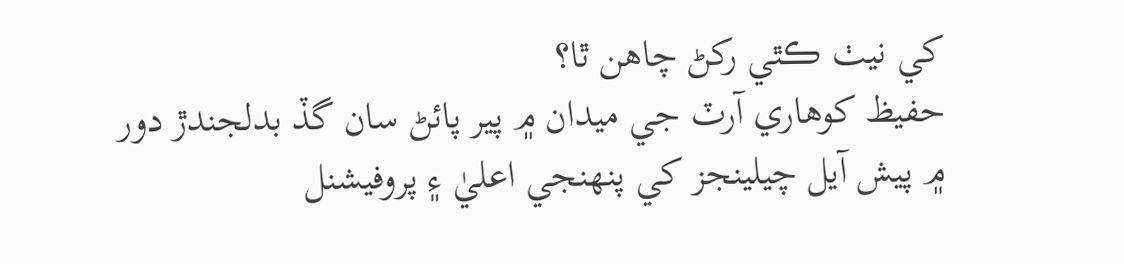کي نيٺ ڪٿي رکڻ چاهن ٿا؟
حفيظ کوهاري آرٽ جي ميدان ۾ پير پائڻ سان گڏ بدلجندڙ دور
۾ پيش آيل چيلينجز کي پنهنجي اعليٰ ۽ پروفيشنل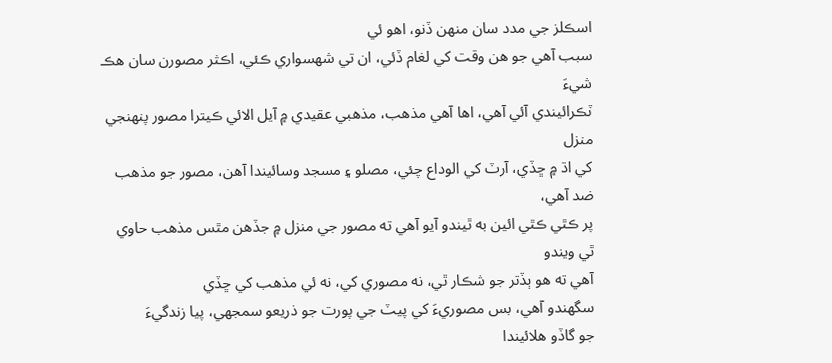اسڪلز جي مدد سان منهن ڏنو، اهو ئي
سبب آهي جو هن وقت کي لغام ڏئي، ان تي شهسواري ڪئي، اڪثر مصورن سان هڪ شيءَ
ٽڪرائيندي آئي آهي، اها آهي مذهب، مذهبي عقيدي ۾ آيل الائي ڪيترا مصور پنهنجي منزل
کي اڌ ۾ ڇڏي، آرٽ کي الوداع چئي، مصلو ۽ مسجد وسائيندا آهن، مصور جو مذهب ضد آهي،
پر ڪٿي ڪٿي ائين به ٿيندو آيو آهي ته مصور جي منزل ۾ جڏهن مٿس مذهب حاوي ٿي ويندو
آهي ته هو ٻڏتر جو شڪار ٿي، نه مصوري کي، نه ئي مذهب کي ڇڏي
سگهندو آهي، بس مصوريءَ کي پيٽ جي پورت جو ذريعو سمجهي، پيا زندگيءَ
جو گاڏو هلائيندا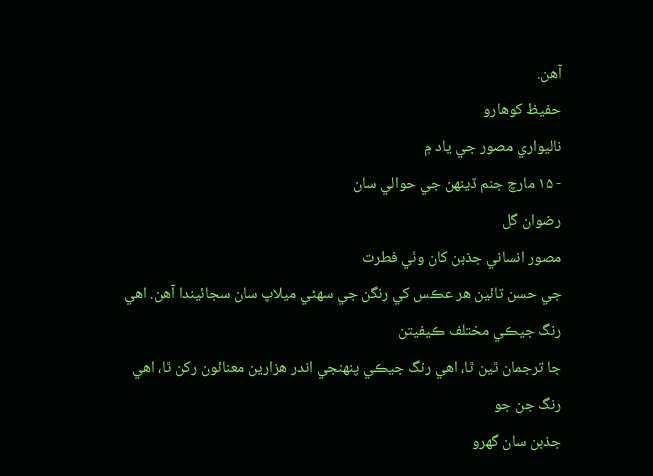آهن.
حفيظ کوهارو
ناليواري مصور جي ياد ۾
- ۱۵ مارچ جنم ڏينهن جي حوالي سان
رضوان گل
مصور انساني جذبن کان وٺي فطرت
جي حسن تائين هر عڪس کي رنگن جي سهڻي ميلاپ سان سجائيندا آهن. اهي رنگ جيڪي مختلف ڪيفيتن
جا ترجمان ٿين ٿا، اهي رنگ جيڪي پنهنجي اندر هزارين معنائون رکن ٿا، اهي رنگ جن جو
جذبن سان گھرو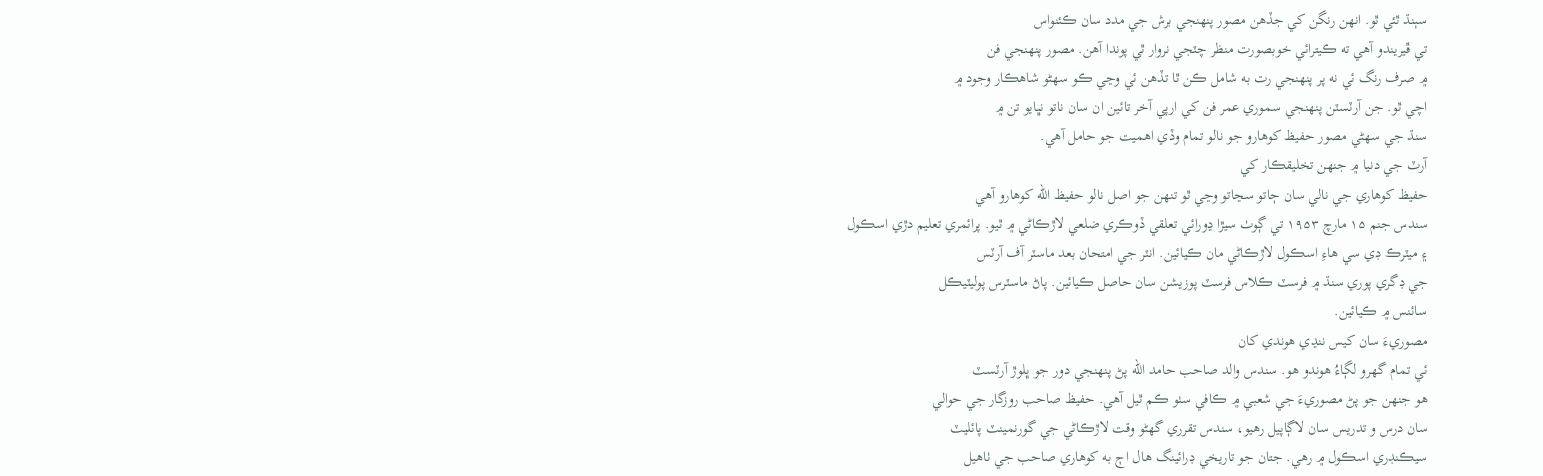سٻنڌ ٿئي ٿو. انهن رنگن کي جڏهن مصور پنهنجي برش جي مدد سان ڪئنواس
تي ڦيريندو آهي ته ڪيترائي خوبصورت منظر چٽجي نروار ٿي پوندا آهن. مصور پنهنجي فن
۾ صرف رنگ ئي نه پر پنهنجي رت به شامل ڪن ٿا تڏهن ئي وڃي ڪو سهڻو شاهڪار وجود ۾
اچي ٿو. جن آرٽسٽن پنهنجي سموري عمر فن کي ارپي آخر تائين ان سان ناتو نڀايو تن ۾
سنڌ جي سهڻي مصور حفيظ کوهارو جو نالو تمام وڏي اهميت جو حامل آهي.
آرٽ جي دنيا ۾ جنهن تخليقڪار کي
حفيظ کوهاري جي نالي سان ڄاتو سڃاتو وڃي ٿو تنهن جو اصل نالو حفيظ الله کوهارو آهي
سندس جنم ۱۵ مارچ ۱۹۵۳ تي ڳوٺ سيڙا ڍورائي تعلقي ڏوڪري ضلعي لاڙڪاڻي ۾ ٿيو. پرائمري تعليم دڙي اسڪول
۽ ميٽرڪ ڊي سي هاءِ اسڪول لاڙڪاڻي مان ڪيائين. انٽر جي امتحان بعد ماسٽر آف آرٽس
جي ڊگري پوري سنڌ ۾ فرسٽ ڪلاس فرسٽ پوزيشن سان حاصل ڪيائين. پاڻ ماسٽرس پوليٽيڪل
سائنس ۾ ڪيائين.
مصوريءَ سان کيس ننڍي هوندي کان
ئي تمام گھرو لڳاءُ هوندو هو. سندس والد صاحب حامد الله پڻ پنهنجي دور جو ڀلوڙ آرٽسٽ
هو جنهن جو پڻ مصوريءَ جي شعبي ۾ ڪافي سٺو ڪم ٿيل آهي. حفيظ صاحب روزگار جي حوالي
سان درس و تدريس سان لاڳاپيل رهيو، سندس تقرري گھڻو وقت لاڙڪاڻي جي گورنمينٽ پائليٽ
سيڪنڊري اسڪول ۾ رهي. جتان جو تاريخي ڊرائينگ هال اڄ به کوهاري صاحب جي ٺاهيل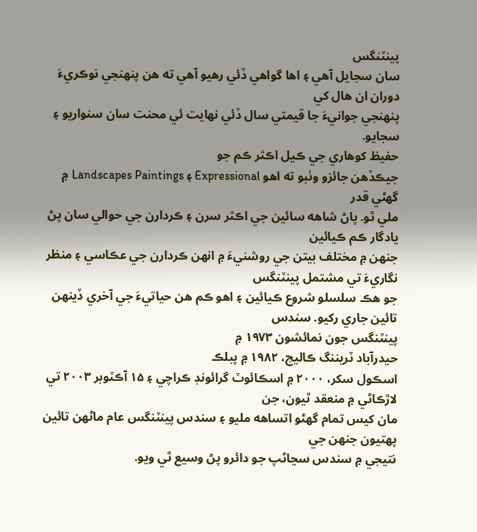پينٽنگس
سان سجايل آهي ۽ اها گواهي ڏئي رهيو آهي ته هن پنهنجي نوڪريءَ دوران ان هال کي
پنهنجي جوانيءَ جا قيمتي سال ڏئي نهايت ئي محنت سان سنواريو ۽ سجايو.
حفيظ کوهاري جي ڪيل اڪثر ڪم جو
جيڪڏهن جائزو وٺبو ته اهو Expressional ۽ Landscapes Paintings ۾ گھڻي قدر
ملي ٿو. پاڻ شاهه سائين جي اڪثر سرن ۽ ڪردارن جي حوالي سان پڻ يادگار ڪم ڪيائين
جنهن ۾ مختلف بيتن جي روشنيءَ ۾ انهن ڪردارن جي عڪاسي ۽ منظر نگاريءَ تي مشتمل پينٽنگس
جو هڪ سلسلو شروع ڪيائين ۽ اهو ڪم هن حياتيءَ جي آخري ڏينهن تائين جاري رکيو. سندس
پينٽنگس جون نمائشون ۱۹۷۳ ۾
حيدرآباد ٽريننگ ڪاليج، ۱۹۸۲ ۾ پبلڪ
اسڪول سکر، ۲۰۰۰ ۾ اسڪائوٽ گرائونڊ ڪراچي ۽ ۱۵ آڪٽوبر ۲۰۰۳ تي لاڙڪاڻي ۾ منعقد ٿيون، جن
مان کيس تمام گھڻو اتساهه مليو ۽ سندس پينٽنگس عام ماڻهن تائين پهتيون جنهن جي
نتيجي ۾ سندس سڃاڻپ جو دائرو پڻ وسيع ٿي ويو.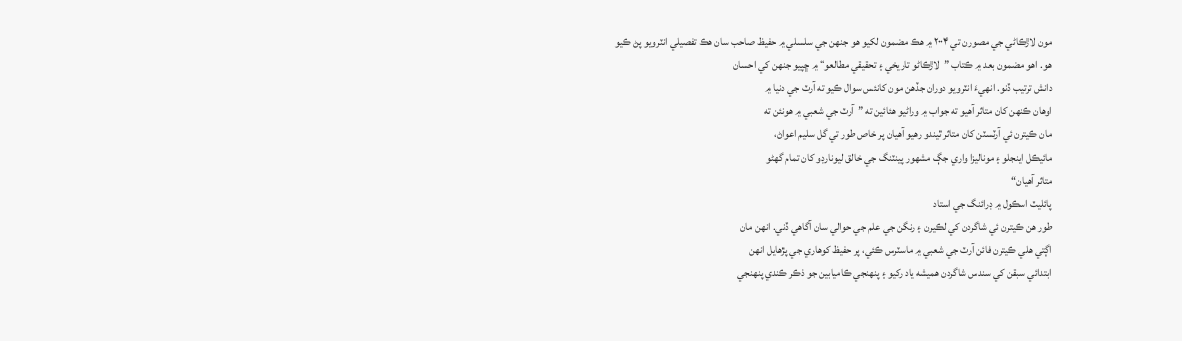مون لاڙڪاڻي جي مصورن تي ۲۰۰۴ ۾ هڪ مضمون لکيو هو جنهن جي سلسلي ۾ حفيظ صاحب سان هڪ تفصيلي انٽرويو پڻ ڪيو
هو. اهو مضمون بعد ۾ ڪتاب ”لاڙڪاڻو تاريخي ۽ تحقيقي مطالعو“ ۾ ڇپيو جنهن کي احسان
دانش ترتيب ڏنو. انهيءَ انٽرويو دوران جڏهن مون کانئس سوال ڪيو ته آرٽ جي دنيا ۾
اوهان ڪنهن کان متاثر آهيو ته جواب ۾ وراڻيو هئائين ته ”آرٽ جي شعبي ۾ هونئن ته
مان ڪيترن ئي آرٽسٽن کان متاثر ٿيندو رهيو آهيان پر خاص طور تي گل سليم اعواڻ،
مائيڪل اينجلو ۽ موناليزا واري جڳ مشهور پينٽنگ جي خالق ليونارڊو کان تمام گھڻو
متاثر آهيان“
پائليٽ اسڪول ۾ ڊرائنگ جي استاد
طور هن ڪيترن ئي شاگردن کي لڪيرن ۽ رنگن جي علم جي حوالي سان آگاهي ڏني. انهن مان
اڳتي هلي ڪيترن فائن آرٽ جي شعبي ۾ ماسٽرس ڪئي، پر حفيظ کوهاري جي پڙهايل انهن
ابتدائي سبقن کي سندس شاگردن هميشه ياد رکيو ۽ پنهنجي ڪاميابين جو ذڪر ڪندي پنهنجي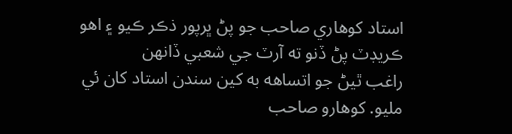استاد کوهاري صاحب جو پڻ ڀرپور ذڪر ڪيو ۽ اهو ڪريڊٽ پڻ ڏنو ته آرٽ جي شعبي ڏانهن
راغب ٿيڻ جو اتساهه به کين سندن استاد کان ئي مليو. کوهارو صاحب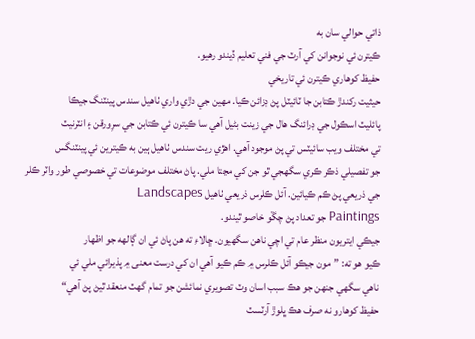ذاتي حوالي سان به
ڪيترن ئي نوجوانن کي آرٽ جي فني تعليم ڏيندو رهيو.
حفيظ کوهاري ڪيترن ئي تاريخي
حيثيت رکندڙ ڪتابن جا ٽائيٽل پڻ ڊزائن ڪيا. مهين جي دڙي واري ٺاهيل سندس پينٽنگ جيڪا
پائليٽ اسڪول جي ڊرائنگ هال جي زينت بڻيل آهي سا ڪيترن ئي ڪتابن جي سرِورقن ۽ انٽرنيٽ
تي مختلف ويب سائيٽس تي پڻ موجود آهي. اهڙي ريت سندس ٺاهيل ٻين به ڪيترين ئي پينٽنگس
جو تفصيلي ذڪر ڪري سگھجي ٿو جن کي مڃتا ملي. پاڻ مختلف موضوعات تي خصوصي طور واٽر ڪلر
جي ذريعي پڻ ڪم ڪيائين. آئل ڪلرس ذريعي ٺاهيل Landscapes
Paintings جو تعداد پڻ چڱو خاصو ٿيندو.
جيڪي ايتريون منظر عام تي اچي ناهن سگھيون. ڇالاءِ ته هن پاڻ ئي ان ڳالهه جو اظهار
ڪيو هو ته: ”مون جيڪو آئل ڪلرس ۾ ڪم ڪيو آهي ان کي درست معنى ۾ پذيرائي ملي ئي
ناهي سگھي جنهن جو هڪ سبب اسان وٽ تصويري نمائشن جو تمام گھٽ منعقد ٿيڻ پڻ آهي“
حفيظ کوهارو نه صرف هڪ ڀلوڙ آرٽسٽ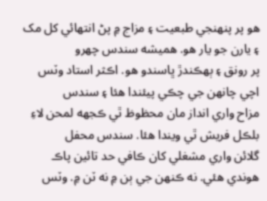هو پر پنهنجي طبعيت ۽ مزاج ۾ پڻ انتهائي کل مک ۽ يارن جو يار هو. هميشه سندس چهرو
پر رونق ۽ ٻهڪندڙ ڀاسندو هو. اڪثر استاد وٽس اچي چانهن جي چڪي پيئندا هئا ۽ سندس
مزاح واري انداز مان محظوظ ٿي ڪجهه لمحن لاءِ بلڪل فريش ٿي ويندا هئا. سندس محفل
گلائن واري مشغلي کان ڪافي حد تائين پاڪ هوندي هئي. نه ڪنهن جي ٻن ۾ نه ٽن ۾. وٽس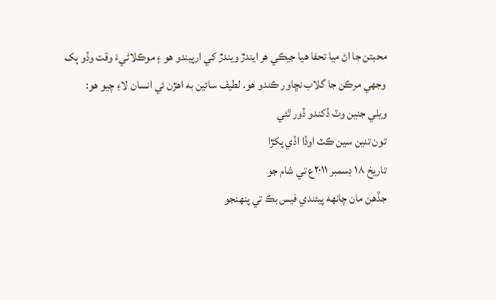محبتن جا اڻ ميا تحفا هيا جيڪي هر ايندڙ ويندڙ کي ارپيندو هو ۽ موڪلاڻيءَ وقت وڏو ٻک
وجھي مرڪن جا گلاب نڇاور ڪندو هو. لطيف سائين به اهڙن ئي انسان لاءِ چيو هو:
ويٺي جنين وٽ ڏکندو ڏور ٿئي
تون تنين سين ڪٽ اوڏا اڏي پکڙا
تاريخ ۱۸ ڊسمبر ۲۰۱۱ع تي شام جو
جڏهن مان چانهه پيئندي فيس بڪ تي پنهنجو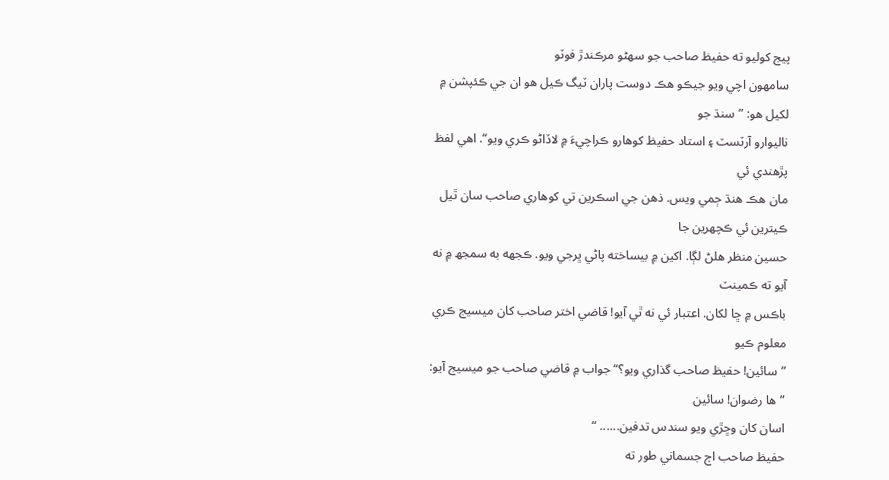پيج کوليو ته حفيظ صاحب جو سهڻو مرڪندڙ فوٽو
سامهون اچي ويو جيڪو هڪ دوست پاران ٽيگ ڪيل هو ان جي ڪئپشن ۾ لکيل هو: ”سنڌ جو
ناليوارو آرٽسٽ ۽ استاد حفيظ کوهارو ڪراچيءَ ۾ لاڏاڻو ڪري ويو“. اهي لفظ پڙهندي ئي
مان هڪ هنڌ ڄمي ويس. ذهن جي اسڪرين تي کوهاري صاحب سان ٿيل ڪيترين ئي ڪچهرين جا
حسين منظر هلڻ لڳا. اکين ۾ بيساخته پاڻي ڀرجي ويو. ڪجهه به سمجھ ۾ نه آيو ته ڪمينٽ
باڪس ۾ ڇا لکان. اعتبار ئي نه ٿي آيو! قاضي اختر صاحب کان ميسيج ڪري معلوم ڪيو
”سائين! حفيظ صاحب گذاري ويو؟“ جواب ۾ قاضي صاحب جو ميسيج آيو: ”ها رضوان! سائين
اسان کان وڇڙي ويو سندس تدفين...... “
حفيظ صاحب اڄ جسماني طور ته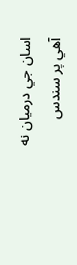اسان جي درميان نه آهي پر سندس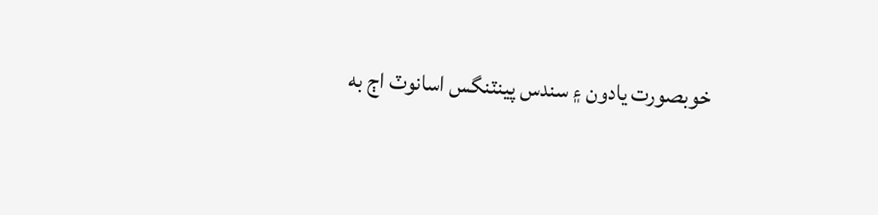خوبصورت يادون ۽ سندس پينٽنگس اسانوٽ اڄ به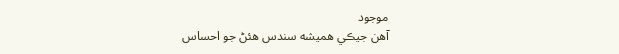موجود
آهن جيڪي هميشه سندس هئڻ جو احساس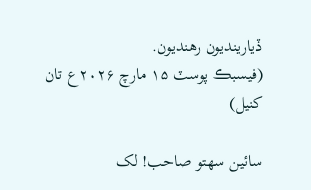ڏيارينديون رهنديون.
(فيسبڪ پوسٽ ۱۵ مارچ ۲۰۲۶ع تان
کنيل)

سائين سهتو صاحب! لک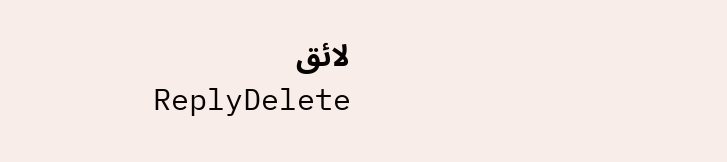لائق
ReplyDelete